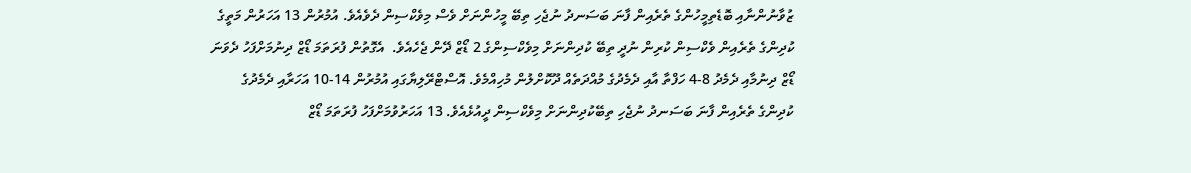ޒުވާނުންނާއި ބޮޑެތިމީހުންގެ ތެރެއިން ފާނަ ބަސަނދު ނުޖެހި ތިބޭ މީހުންނަށް ވެސް މިވެކްސިން ދެވެއެވެ. އުމުރުން 13 އަހަރުން މަތީގެ ކުދިންގެ ތެރެއިން ވެކްސިން ކުރިން ނުދީ ތިބޭ ކުދިންނަށް މިވެކްސިންގެ 2 ޑޯޒް ދޭން ޖެހެއެވެ.  އެގޮތުން ފުރަތަމަ ޑޯޒް ދިނުމަށްފަހު ދެވަނަ ޑޯޒް ދިނުމާއި ދެމެދު 8-4 ހަފްތާ އާއި ދެމެދުގެ މުއްދަތެއް ދޫކޮށްލުން މުހިއްމެވެ. އޮސްޓްރޭލިޔާގައި އުމުރުން 14-10 އަހަރާއި ދެމެދުގެ ކުދިންގެ ތެރެއިން ފާނަ ބަސަނދު ނުޖެހި ތިބޭކުދިންނަށް މިވެކްސިން ދީއުޅެއެވެ. 13 އަހަރުވުމަށްފަހު ފުރަތަމަ ޑޯޒް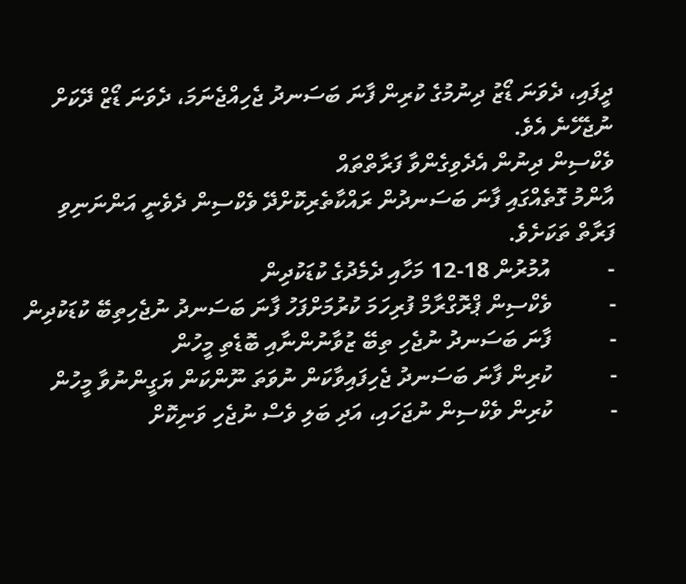ދީފައި، ދެވަނަ ޑޯޒު ދިނުމުގެ ކުރިން ފާނަ ބަސަނދު ޖެހިއްޖެނަމަ، ދެވަނަ ޑޯޒް ދޭކަށް ނުޖެހޭނެ އެވެ.
ވެކްސިން ދިނުން އެދެވިގެންވާ ފަރާތްތައް
އާންމު ގޮތެއްގައި ފާނަ ބަސަނދުން ރައްކާތެރިކޮށްދޭ ވެކްސިން ދެވެނީ އަންނަނިވި ފަރާތް ތަކަށެވެ.
-          އުމުރުން 18-12 މަހާއި ދެމެދުގެ ކުޑަކުދިން
-          ވެކްސިން ޕްރޮގްރާމް ފުރިހަމަ ކުރުމަށްފަހު ފާނަ ބަސަނދު ނުޖެހިތިބޭ ކުޑަކުދިން
-          ފާނަ ބަސަނދު ނުޖެހި ތިބޭ ޒުވާނުންނާއި ބޮޑެތި މީހުން
-          ކުރިން ފާނަ ބަސަނދު ޖެހިފައިވާކަން ނުވަތަ ނޫންކަން ޔަގީންނުވާ މީހުން
-          ކުރިން ވެކްސިން ނުޖަހައި، އަދި ބަލި ވެސް ނުޖެހި ވަނިކޮށް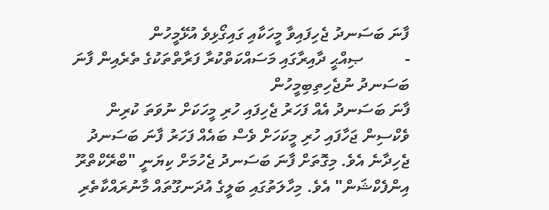ފާނަ ބަސަނދު ޖެހިފައިވާ މީހަކާއި ގައިގޯޅިވެ އުޅޭމީހުން
-          ޞިއްޙީ ދާއިރާގައި މަސައްކަތްކުރާ ފަރާތްތަކުގެ ތެރެއިން ފާނަ ބަސަނދު ނުޖެހިތިބިމީހުން
ފާނަ ބަސަނދު އެއް ފަހަރު ޖެހިފައި ހުރި މީހަކަށް ނުވަތަ ކުރިން ވެކްސިން ޖަހާފައި ހުރި މީކަހަށް ވެސް ބައެއް ފަހަރު ފާނަ ބަސަނދު ޖެހިދާނެ އެވެ. މިގޮތަށް ފާނަ ބަސަނދު ޖެހުމަށް ކިޔަނީ "ބްރޭކްތްރޫ އިންފެކްޝަން" އެވެ. މިހާލަތުގައި ބަލީގެ އުދަނގޫތައް މާނުރައްކާތެރި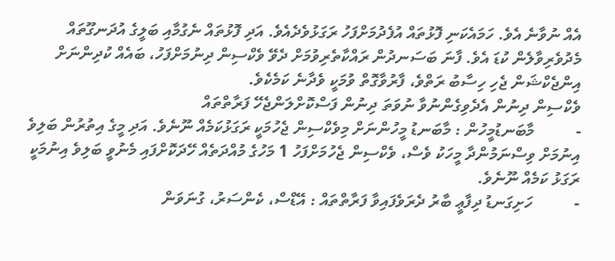އެއް ނުވާނެ އެވެ. ހަމައެކަނި ފޮޅުތައް އުފެދުމަށްފަހު ރަގަޅުވެދެއެވެ. އަދި ފޮޅުތައް ނެގުމާއި ބަލީގެ އުދަނގޫތައް މެދުވެރިވާލެން ކުޑަ އެވެ. ފާނަ ބަސަނދުން ރައްކާތެރިވުމަށް ދެވޭ ވެކްސިން ދިނުމަށްފަހު، ބައެއް ކުދިންނަށް އިންޖެކްޝަން ޖެހި ހިސާބު ރަތްވެ، ފާރުވާގޮތް ވުމަކީ ވެދާނެ ކަމެކެވެ.
ވެކްސިން ދިނުން އެދެވިގެންނުވާ ނުވަތަ ދިނުން ފަސްކޮށްލަންޖެހޭ ފަރާތްތައް
-          މާބަނޑުމީހުން : މާބަނޑު މީހުންނަށް މިވެކްސިން ޖެހުމަކީ ރަގަޅުކަމެއް ނޫނެވެ. އަދި މީގެ އިތުރުން ބަލިވެ އިނުމަށް ވިސްނަމުންދާ މީހަކު ވެސް، ވެކްސިން ޖެހުމަށްފަހު 1 މަހުގެ މުއްދަތެއް ހޭދަކޮށްފައި މެނުވީ ބަލިވެ އިނުމަކީ ރަގަޅު ކަމެއް ނޫނެވެ.
-          ހަށިގަނޑު ދިފާޢީ ބާރު ދެރަވެފައިވާ ފަރާތްތައް : އޭޑްސް، ކެންސަރު، ގުނަވަން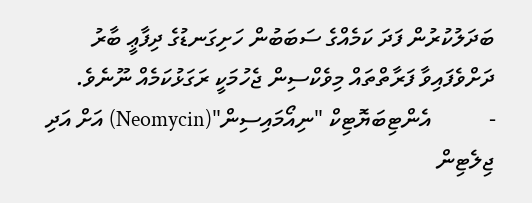ބަދަލުކުރުން ފަދަ ކަމެއްގެ ސަބަބުން ހަށިގަނޑުގެ ދިފާޢީ ބާރު ދަށްވެފައިވާ ފަރާތްތައް މިވެކްސިން ޖެހުމަކީ ރަގަޅުކަމެއް ނޫނެވެ.
-          އެންޓިބަޔޮޓިކް "ނިއޯމައިސިން"(Neomycin) އަށް އަދި ޖިލެޓިން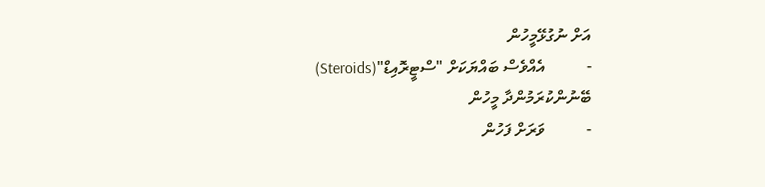އަށް ނުގުޅޭމީހުން
-          އެއްވެސް ބައްޔަކަށް "ސްޓީރޮއިޑް"(Steroids) ބޭނުންކުރަމުންދާ މީހުން
-          ވަރަށް ފަހުން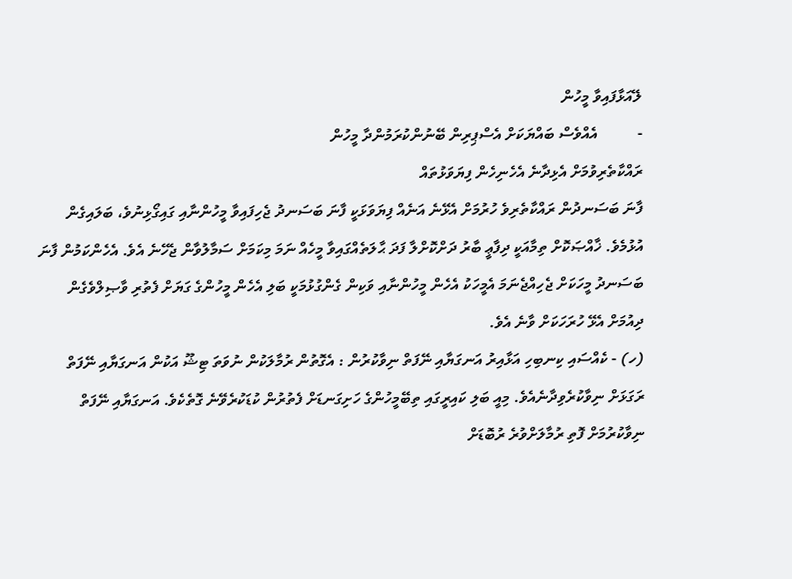ލޭއަޅާފައިވާ މީހުން
-          އެއްވެސް ބައްޔަކަށް އެސްޕިރިން ބޭނުންކުރަމުންދާ މީހުން
ރައްކާތެރިވުމަށް އެޅިދާނެ އެހެނިހެން ފިޔަވަޅުތައް
ފާނަ ބަސަނދުން ރައްކާތެރިވެ ހުރުމަށް އެޅޭނެ އަނެއް ފިޔަވަޅަކީ ފާނަ ބަސަނދު ޖެހިފައިވާ މީހުންނާއި ގައިގޯޅިނުވެ، ބަލައިގެން އުޅުމެވެ. ޚާއްޞަކޮށް ތިމާއަކީ ދިފާޢީ ބާރު ދަށްކޮށްލާ ފަދަ ޙާލަތެއްގައިވާ މީހެއް ނަމަ މިކަމަށް ސަމާލުވާން ޖެހޭނެ އެވެ. އެހެންކަމުން ފާނަ ބަސަނދު މީހަކަށް ޖެހިއްޖެނަމަ އެމީހަކު އެހެން މީހުންނާއި ވަކިން ގެންގުޅުމަކީ ބަލި އެހެން މީހުންގެ ގަޔަށް ފެތުރި ވާޞިލްވެގެން ދިއުމަށް އެޅޭ ހުރަހަކަށް ވާނެ އެވެ.
(ހ) - ކެއްސައި ކިނބިހި އަޅާއިރު އަނގަޔާއި ނޭފަތް ނިވާކުރުން : އެގޮތުން ރުމާލަކުން ނުވަތަ ޓިޝޫ އަކުން އަނގަޔާއި ނޭފަތް ރަގަޅަށް ނިވާކުރެވިދާނެއެވެ. މިއީ ބަލި ކައިރީގައި ތިބޭމީހުންގެ ހަށިގަނޑަށް ފެތުރުން ކުޑަކުރެވޭނެ ގޮތެކެވެ. އަނގަޔާއި ނޭފަތް ނިވާކުރުމަށް ފޮތި ރުމާލަށްވުރެ ރުބޮޑަށް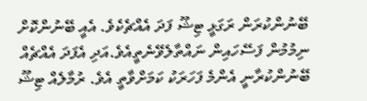ބޭނުންކުރަން ރަގަޅީ ޓިޝޫ ފަދަ އެއްޗެކެވެ. އެއީ ބޭނުންކޮށް ނިމުމުން ފަސޭހައިން ނައްތާލެވޭނެތީއެވެ.އަދި އެފަދަ އެއްޗެއް ބޭނުންކުރާނީ އެންމެ ފަހަރަކު ކަމަށްވާތީ އެވެ. ރުމާލެއް ޓިޝޫ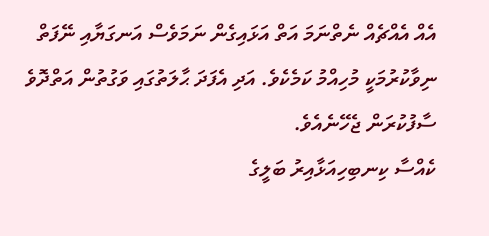އެއް އެއްޗެއް ނެތްނަމަ އަތް އަޅައިގެން ނަމަވެސް އަނގަޔާއި ނޭފަތް ނިވާކުރުމަކީ މުހިއްމު ކަމެކެވެ. އަދި އެފަދަ ޙާލަތުގައި ވަގުތުން އަތްދޮވެ ސާފުކުރަން ޖެހޭނެއެވެ.
ކެއްސާ ކިނބިހިއަޅާއިރު ބަލީގެ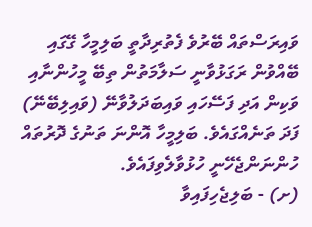ވައިރަސްތައް ބޭރުވެ ފެތުރިދާތީ ބަލިމީހާ ގޭގައި ބޭއްވުން ރަގަޅުވާނީ ސަލާމަތުން ތިބޭ މީހުންނާއި ވަކިން އަދި ފަސޭހައި ވައިބަދަލުވާނޭ (ވައިލިބޭނޭ) ފަދަ ތަނެއްގައެވެ. ބަލިމީހާ އޮންނަ ތަނުގެ ދޮރުތައް ހުންނަންޖެހޭނީ ހުޅުވާލެވިފައެވެ.
(ށ) - ބަލިޖެހިފައިވާ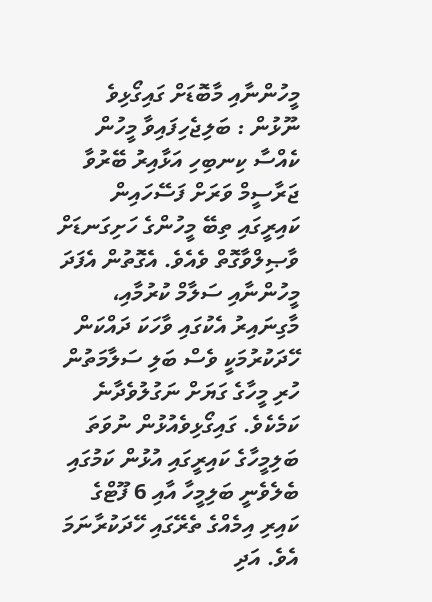މީހުންނާއި މާބޮޑަށް ގައިގޯޅިވެ ނޫޅުން : ބަލިޖެހިފައިވާ މީހުން ކެއްސާ ކިނބިހި އަޅާއިރު ބޭރުވާ ޖަރާސީމް ވަރަށް ފަސޭހައިން ކައިރީގައި ތިބޭ މީހުންގެ ހަށިގަނޑަށް ވާޞިލްވާގޮތް ވެއެވެ. އެގޮތުން އެފަދަ މީހުންނާއި ސަލާމް ކުރުމާއި، މާގިނައިރު އެކުގައި ވާހަކަ ދައްކަން ހޭދަކުރުމަކީ ވެސް ބަލި ސަލާމަތުން ހުރި މީހާގެ ގަޔަށް ނަގުލުވެދާނެ ކަމެކެވެ. ގައިގޯޅިވެއުޅުން ނުވަތަ ބަލިމީހާގެ ކައިރީގައި އުޅުން ކަމުގައި ބެލެވެނީ ބަލިމީހާ އާއި 6 ފޫޓްގެ ކައިރި އިމެއްގެ ތެރޭގައި ހޭދަކުރާނަމަ އެވެ. އަދި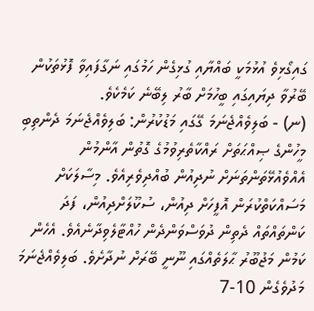ގައިގޯޅިވެ އުޅުމަކީ ބައްޔާއި ގުޅިގެން ހަމުގައި ނަގާފައިވާ ފޮޅުތަކުން ބޭރުވާ ދިޔައިގައި ބީހުމަށް ބާރު ލިބޭނެ ކަމެކެވެ.
(ނ) - ބަލިވެއްޖެނަމަ ގޭގައި މަޑުކުރުން: ބަލިވެއްޖެނަމަ ދެންތިބި މީހުންގެ ޞިއްޙަތަށް ރައްކާތެރިވުމުގެ ގޮތުން އާންމުން އެއްވެއުޅޭތަންތަނަށް ނުދިއުން ބުއްދިވެރިއެވެ. މިސާލަކަށް މަސައްކަތްކުރަން އޮފީހަށް ދިއުން، ސުކޫލަށްދިއުން، ފަދަ ކަންތައްތައް ދެތިން ދުވަސްވަންދެން ހުއްޓާލެވިދާނެއެވެ. އެހެން ކަމުން މަޖުބޫރު ޙާލަތެއްގައި ނޫނީ ބޭރަށް ނުދާށެވެ. ބަލިވެއްޖެނަމަ މަދުވެގެން 10-7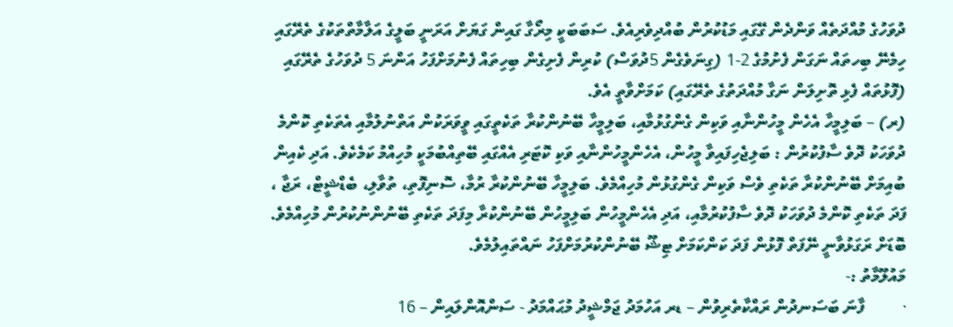ދުވަހުގެ މުއްދަތެއް ވަންދެން ގޭގައި މަޑުކުރުން ބުއްދިވެރިއެވެ. ސަބަބަކީ މިރޯގާ ގައިން ގަޔަށް އަރަނީ ބަލީގެ އަލާމާތްތަކުގެ ތެރޭގައި ހިމެނޭ ބިހތައް ނަގަން ފެށުމުގެ 2-1 (ގިނަވެގެން 5ދުވަސް) ކުރިން ފެށިގެން ބިހިތައް ފެނުމަށްފަހު އަންނަ 5 ދުވަހުގެ ތެރޭގައި (ފޮޅުތައް ފެޅި ތޮށިލަން ނަގާ މުއްދަތުގެ ތެރޭގައި) ކަމަށްވާތީ އެވެ.
(ރ) – ބަލިމީހާ އެހެން މީހުންނާއި ވަކިން ގެންގުޅުމާއި، ބަލިމީހާ ބޭނުންކުރާ ތަކެތީގައި ވީވަރަކުން އަތްނުލުމާއި އެތަކެތި ކޮންމެ ދުވަހަކު ދޮވެ ސާފުކުރުން : ބަލިޖެހިފައިވާ މީހުން، އެހެންމީހުންނާއި ވަކި ކޮޓަރި އެއްގައި ބޭތިއްބުމަކީ މުހިއްމު ކަމެކެވެ. އަދި ކެއިން ބުއިމަށް ބޭނުންކުރާ ތަކެތި ވެސް ވަކިން ގެންގުޅުން މުހިއްމެވެ. ބަލިމީހާ ބޭނުންކުރާ ރުމާ، ސޮނިފޮތި، ތުވާލި، ބެޑްޝީޓް، ރަޖާ ، ފަދަ ތަކެތި ކޮންމެ ދުވަހަކު ދޮވެ ސާފުކުރުމާއި، އަދި އެހެންމީހުން ބަލިމީހުން ބޭނުންކުރާ މިފަދަ ތަކެތި ބޭނުންނުކުރުން މުހިއްމެވެ. ބޮޑަށް ރަގަޅުވާނީ ނޭފަތް ފޮޅުން ފަދަ ކަންކަމަށް ޓިޝޫ ބޭނުންކުރުމަށްފަހު ނައްތައިލުމެވެ.
މައުލޫމާތު :-
·         ފާނަ ބަސަނދުން ރައްކާތެރިވުން – ޑރ އަހުމަދު ޖަމްޝީދު މުޙައްމަދު - ސަންއޮންލައިން – 16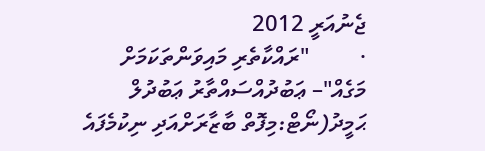ޖެނުއަރީ 2012
·         "ރައްކާތެރި މައިވަންތަކަމަށް މަގެއް"– ޢަބުދުއްސައްތާރު ޢަބުދުލް ޙަމީދު(ނޯޓް:މިފޮތް ބާޒާރަށްއަދި ނިކުމެފައެ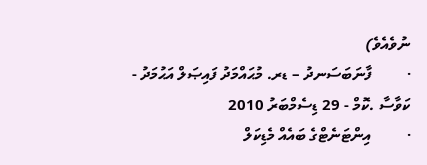ނުވެއެވެ)
·         ފާނަބަސަނދު – ޑރ. މުޙައްމަދު ފައިޞަލް އަޙުމަދު -  ކަވާސާ .ކޮމް - 29 ޑިސެމްބަރު 2010
·         އިންޓަނެޓްގެ ބައެއް މެޑިކަލް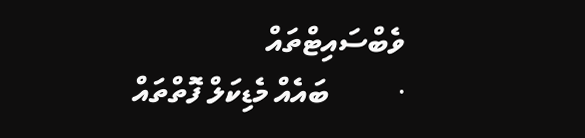ވެބްސައިޓްތައް
·         ބައެއް މެޑިކަލް ފޮތްތައް